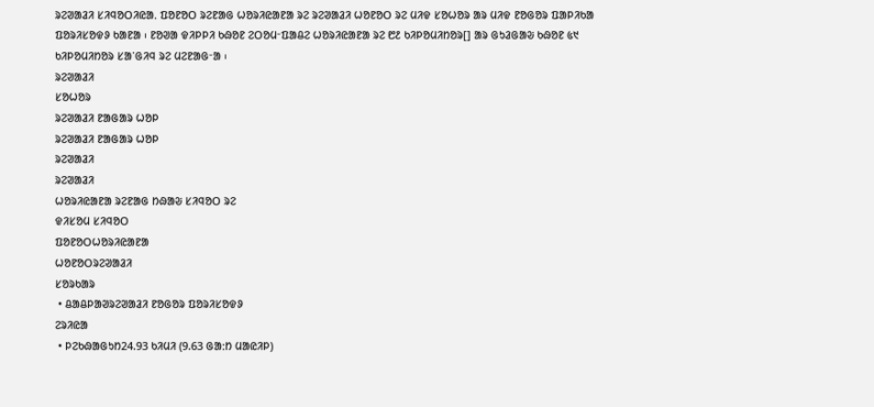ᱨᱮᱣᱟᱲᱤ ᱥᱤᱧᱚᱛᱤᱭᱟᱹ ᱯᱚᱱᱚᱛ ᱨᱮᱱᱟᱜ ᱦᱚᱨᱤᱭᱟᱱᱟ ᱨᱮ ᱨᱮᱣᱟᱲᱤ ᱦᱚᱱᱚᱛ ᱨᱮ ᱢᱤᱫ ᱥᱚᱦᱚᱨ ᱟᱨ ᱢᱤᱫ ᱱᱚᱜᱚᱨ ᱯᱟᱞᱤᱠᱟ ᱯᱚᱨᱤᱥᱚᱫᱽ ᱠᱟᱱᱟ ᱾ ᱱᱚᱣᱟ ᱫᱤᱞᱞᱤ ᱠᱷᱚᱱ ᱮᱛᱚᱢᱼᱯᱟᱪᱮ ᱦᱚᱨᱤᱭᱟᱱᱟ ᱨᱮ ᱘᱒ ᱠᱤᱞᱚᱢᱤᱴᱚᱨ[] ᱟᱨ ᱜᱩᱲᱜᱟᱶ ᱠᱷᱚᱱ ᱕᱑ ᱠᱤᱞᱚᱢᱤᱴᱚᱨ ᱥᱟᱸᱜᱤᱧ ᱨᱮ ᱢᱮᱱᱟᱜᱼᱟ ᱾
ᱨᱮᱣᱟᱲᱤ
ᱥᱚᱦᱚᱨ
ᱨᱮᱣᱟᱲᱤ ᱱᱟᱜᱟᱨ ᱦᱚᱞ
ᱨᱮᱣᱟᱲᱤ ᱱᱟᱜᱟᱨ ᱦᱚᱞ
ᱨᱮᱣᱟᱲᱤ
ᱨᱮᱣᱟᱲᱤ
ᱦᱚᱨᱤᱭᱟᱱᱟ ᱨᱮᱱᱟᱜ ᱴᱷᱟᱶ ᱥᱤᱧᱚᱛ ᱨᱮ
ᱫᱤᱥᱚᱢ ᱥᱤᱧᱚᱛ
ᱯᱚᱱᱚᱛᱦᱚᱨᱤᱭᱟᱱᱟ
ᱦᱚᱱᱚᱛᱨᱮᱣᱟᱲᱤ
ᱥᱚᱨᱠᱟᱨ
 • ᱪᱟᱪᱞᱟᱣᱨᱮᱣᱟᱲᱤ ᱱᱚᱜᱚᱨ ᱯᱚᱨᱤᱥᱚᱫᱽ
ᱮᱨᱤᱭᱟ
 • ᱞᱮᱠᱷᱟᱜᱩᱴ24.93 ᱠᱤᱢᱤ (9.63 ᱜᱟᱺᱴ ᱢᱟᱭᱤᱞ)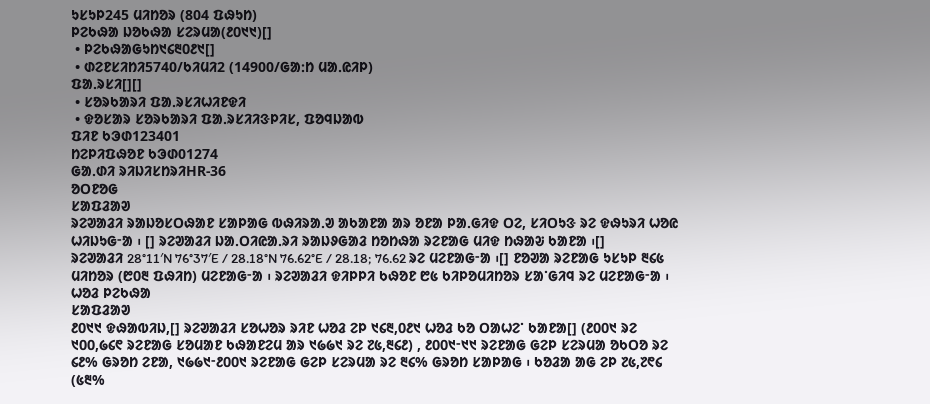ᱩᱥᱩᱞ245 ᱢᱤᱴᱚᱨ (804 ᱯᱷᱩᱴ)
ᱞᱮᱠᱷᱟ ᱡᱚᱠᱷᱟ ᱥᱮᱨᱢᱟ(᱒᱐᱑᱑)[]
 • ᱞᱮᱠᱷᱟᱜᱩᱴ᱑᱔᱓᱐᱒᱑[]
 • ᱰᱮᱱᱥᱤᱴᱤ5740/ᱠᱤᱢᱤ2 (14900/ᱜᱟᱺᱴ ᱢᱟᱹᱭᱤᱞ)
ᱯᱟᱹᱨᱥᱤ[][]
 • ᱥᱚᱨᱠᱟᱨᱤ ᱯᱟᱹᱨᱥᱤᱦᱤᱱᱫᱤ
 • ᱫᱚᱥᱟᱨ ᱥᱚᱨᱠᱟᱨᱤ ᱯᱟᱹᱨᱥᱤᱤᱝᱞᱤᱥ, ᱯᱚᱧᱡᱟᱵ
ᱯᱤᱱ ᱠᱳᱰ123401
ᱴᱮᱞᱤᱯᱷᱚᱱ ᱠᱳᱰ01274
ᱜᱟᱹᱰᱤ ᱨᱤᱡᱤᱥᱴᱨᱤHR-36
ᱚᱛᱱᱚᱜ
ᱥᱟᱯᱲᱟᱣ
ᱨᱮᱣᱟᱲᱤ ᱨᱟᱡᱚᱥᱛᱷᱟᱱ ᱥᱟᱞᱟᱜ ᱵᱷᱤᱨᱟᱹᱣ ᱟᱠᱟᱱᱟ ᱟᱨ ᱚᱱᱟ ᱞᱟᱹᱜᱤᱫ ᱛᱮ, ᱥᱤᱛᱩᱝ ᱨᱮ ᱫᱷᱩᱨᱤ ᱦᱚᱭ ᱦᱤᱡᱩᱜᱼᱟ ᱾ [] ᱨᱮᱣᱟᱲᱤ ᱡᱟᱹᱛᱤᱭᱟᱹᱨᱤ ᱨᱟᱡᱽᱜᱟᱲ ᱴᱚᱴᱷᱟ ᱨᱮᱱᱟᱜ ᱢᱤᱫ ᱴᱷᱟᱶ ᱠᱟᱱᱟ ᱾[]
ᱨᱮᱣᱟᱲᱤ 28°11′N 76°37′E / 28.18°N 76.62°E / 28.18; 76.62 ᱨᱮ ᱢᱮᱱᱟᱜᱼᱟ ᱾[] ᱱᱚᱣᱟ ᱨᱮᱱᱟᱜ ᱩᱥᱩᱞ ᱓᱔᱕ ᱢᱤᱴᱚᱨ (᱘᱐᱓ ᱯᱷᱤᱴ) ᱢᱮᱱᱟᱜᱼᱟ ᱾ ᱨᱮᱣᱟᱲᱤ ᱫᱤᱞᱞᱤ ᱠᱷᱚᱱ ᱘᱕ ᱠᱤᱞᱚᱢᱤᱴᱚᱨ ᱥᱟᱸᱜᱤᱧ ᱨᱮ ᱢᱮᱱᱟᱜᱼᱟ ᱾
ᱦᱚᱲ ᱞᱮᱠᱷᱟ
ᱥᱟᱯᱲᱟᱣ
᱒᱐᱑᱑ ᱫᱷᱟᱵᱤᱡ,[] ᱨᱮᱣᱟᱲᱤ ᱥᱚᱦᱚᱨ ᱨᱤᱱ ᱦᱚᱲ ᱮᱞ ᱑᱔᱓,᱐᱒᱑ ᱦᱚᱲ ᱠᱚ ᱛᱟᱦᱮᱸ ᱠᱟᱱᱟ[] (᱒᱐᱐᱑ ᱨᱮ ᱑᱐᱐,᱙᱔᱖ ᱨᱮᱱᱟᱜ ᱥᱚᱢᱟᱱ ᱠᱷᱟᱱᱮᱢ ᱟᱨ ᱑᱙᱙᱑ ᱨᱮ ᱗᱕,᱓᱔᱒) , ᱒᱐᱐᱑ᱼ᱑᱑ ᱨᱮᱱᱟᱜ ᱜᱮᱞ ᱥᱮᱨᱢᱟ ᱚᱠᱛᱚ ᱨᱮ ᱔᱒% ᱜᱨᱚᱴ ᱮᱱᱟ, ᱑᱙᱙᱑ᱼ᱒᱐᱐᱑ ᱨᱮᱱᱟᱜ ᱜᱮᱞ ᱥᱮᱨᱢᱟ ᱨᱮ ᱓᱔% ᱜᱨᱚᱴ ᱥᱟᱞᱟᱜ ᱾ ᱠᱚᱲᱟ ᱟᱜ ᱮᱞ ᱗᱕,᱗᱖᱔ (᱕᱓%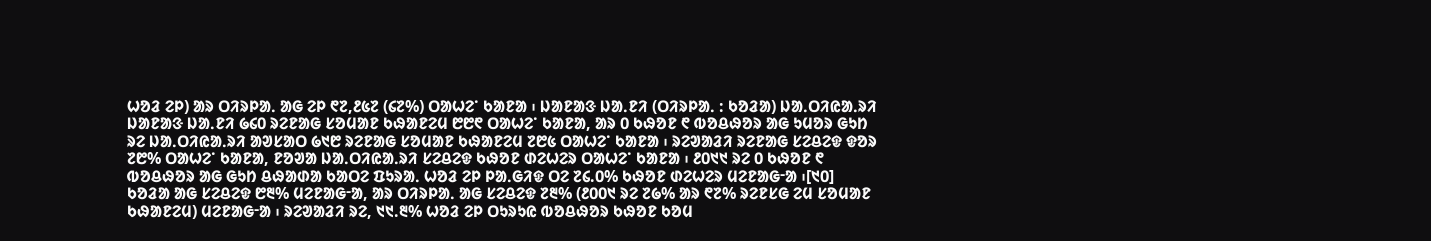ᱦᱚᱲ ᱮᱞ) ᱟᱨ ᱛᱤᱨᱞᱟᱹ ᱟᱜ ᱮᱞ ᱖᱗,᱒᱕᱗ (᱔᱗%) ᱛᱟᱦᱮᱸ ᱠᱟᱱᱟ ᱾ ᱡᱟᱱᱟᱝ ᱡᱟᱹᱱᱤ (ᱛᱤᱨᱞᱟᱹ : ᱠᱚᱲᱟ) ᱡᱟᱹᱛᱤᱭᱟᱹᱨᱤ ᱡᱟᱱᱟᱝ ᱡᱟᱹᱱᱤ ᱙᱔᱐ ᱨᱮᱱᱟᱜ ᱥᱚᱢᱟᱱ ᱠᱷᱟᱱᱮᱢ ᱘᱘᱖ ᱛᱟᱦᱮᱸ ᱠᱟᱱᱟ, ᱟᱨ ᱐ ᱠᱷᱚᱱ ᱖ ᱵᱚᱪᱷᱚᱨ ᱟᱜ ᱩᱢᱚᱨ ᱜᱩᱴ ᱨᱮ ᱡᱟᱹᱛᱤᱭᱟᱹᱨᱤ ᱟᱣᱥᱟᱛ ᱙᱑᱘ ᱨᱮᱱᱟᱜ ᱥᱚᱢᱟᱱ ᱠᱷᱟᱱᱮᱢ ᱗᱘᱕ ᱛᱟᱦᱮᱸ ᱠᱟᱱᱟ ᱾ ᱨᱮᱣᱟᱲᱤ ᱨᱮᱱᱟᱜ ᱥᱮᱪᱮᱫ ᱫᱚᱨ ᱗᱘% ᱛᱟᱦᱮᱸ ᱠᱟᱱᱟ, ᱱᱚᱣᱟ ᱡᱟᱹᱛᱤᱭᱟᱹᱨᱤ ᱥᱮᱪᱮᱫ ᱠᱷᱚᱱ ᱰᱮᱦᱮᱨ ᱛᱟᱦᱮᱸ ᱠᱟᱱᱟ ᱾ ᱒᱐᱑᱑ ᱨᱮ ᱐ ᱠᱷᱚᱱ ᱖ ᱵᱚᱪᱷᱚᱨ ᱟᱜ ᱜᱩᱴ ᱪᱷᱟᱰᱟ ᱠᱟᱛᱮ ᱯᱩᱨᱟᱹ ᱦᱚᱲ ᱮᱞ ᱞᱟᱹᱜᱤᱫ ᱛᱮ ᱗᱔.᱐% ᱠᱷᱚᱱ ᱰᱮᱦᱮᱨ ᱢᱮᱱᱟᱜᱼᱟ ᱾[᱑᱐] ᱠᱚᱲᱟ ᱟᱜ ᱥᱮᱪᱮᱫ ᱘᱓% ᱢᱮᱱᱟᱜᱼᱟ, ᱟᱨ ᱛᱤᱨᱞᱟᱹ ᱟᱜ ᱥᱮᱪᱮᱫ ᱗᱓% (᱒᱐᱐᱑ ᱨᱮ ᱗᱙% ᱟᱨ ᱖᱗% ᱨᱮᱱᱥᱜ ᱮᱢ ᱥᱚᱢᱟᱱ ᱠᱷᱟᱱᱮᱢ) ᱢᱮᱱᱟᱜᱼᱟ ᱾ ᱨᱮᱣᱟᱲᱤ ᱨᱮ, ᱑᱑.᱓% ᱦᱚᱲ ᱮᱞ ᱛᱩᱨᱩᱭ ᱵᱚᱪᱷᱚᱨ ᱠᱷᱚᱱ ᱠᱚᱢ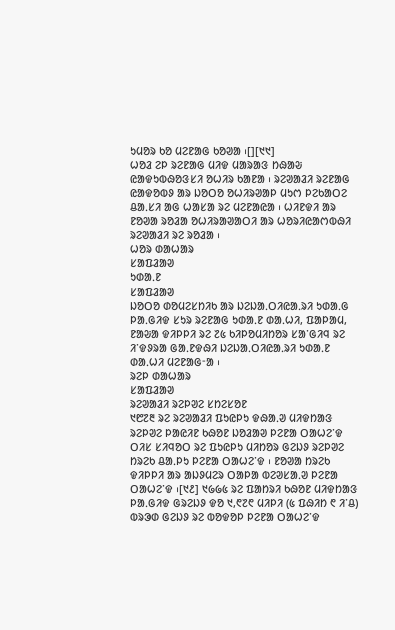ᱩᱢᱚᱨ ᱠᱚ ᱢᱮᱱᱟᱜ ᱠᱚᱣᱟ ᱾[][᱑᱑]
ᱦᱚᱲ ᱮᱞ ᱨᱮᱱᱟᱜ ᱢᱤᱫ ᱢᱟᱨᱟᱝ ᱴᱷᱟᱶ ᱭᱟᱫᱩᱵᱷᱚᱝᱥᱤ ᱚᱦᱤᱨ ᱠᱟᱱᱟ ᱾ ᱨᱮᱣᱟᱲᱤ ᱨᱮᱱᱟᱜ ᱭᱟᱫᱚᱵᱽ ᱟᱨ ᱡᱚᱛᱚ ᱚᱦᱤᱨᱣᱟᱞ ᱢᱩᱬ ᱞᱮᱠᱟᱛᱮ ᱪᱟᱹᱥᱤ ᱟᱜ ᱦᱟᱥᱟ ᱨᱮ ᱢᱮᱱᱟᱭᱟ ᱾ ᱦᱤᱱᱫᱤ ᱟᱨ ᱱᱚᱣᱟ ᱨᱚᱲᱟ ᱚᱦᱤᱨᱟᱣᱟᱛᱤ ᱟᱨ ᱦᱚᱨᱤᱭᱟᱬᱵᱷᱤ ᱨᱮᱣᱟᱲᱤ ᱨᱮ ᱨᱚᱲᱟ ᱾
ᱦᱚᱨ ᱰᱟᱦᱟᱨ
ᱥᱟᱯᱲᱟᱣ
ᱩᱰᱟᱹᱱ
ᱥᱟᱯᱲᱟᱣ
ᱡᱚᱛᱚ ᱰᱚᱢᱮᱥᱴᱤᱠ ᱟᱨ ᱡᱮᱡᱟᱹᱛᱤᱭᱟᱹᱨᱤ ᱩᱰᱟᱹᱜ ᱞᱟᱹᱜᱤᱫ ᱥᱩᱨ ᱨᱮᱱᱟᱜ ᱩᱰᱟᱹᱱ ᱰᱟᱹᱦᱤ, ᱯᱟᱞᱟᱢ, ᱱᱟᱶᱟ ᱫᱤᱞᱞᱤ ᱨᱮ ᱗᱕ ᱠᱤᱞᱚᱢᱤᱴᱚᱨ ᱥᱟᱸᱜᱤᱧ ᱨᱮ ᱤᱸᱫᱽᱨᱟ ᱜᱟᱹᱱᱫᱷᱤ ᱡᱮᱡᱟᱹᱛᱤᱭᱟᱹᱨᱤ ᱩᱰᱟᱹᱱ ᱰᱟᱹᱦᱤ ᱢᱮᱱᱟᱜᱼᱟ ᱾
ᱨᱮᱞ ᱰᱟᱦᱟᱨ
ᱥᱟᱯᱲᱟᱣ
ᱨᱮᱣᱟᱲᱤ ᱨᱮᱞᱣᱮ ᱥᱴᱮᱥᱚᱱ
᱑᱘᱗᱓ ᱨᱮ ᱨᱮᱣᱟᱲᱤ ᱯᱩᱭᱞᱩ ᱫᱷᱟᱹᱣ ᱢᱤᱫᱴᱟᱝ ᱨᱮᱞᱣᱮ ᱞᱟᱭᱤᱱ ᱠᱷᱚᱱ ᱡᱚᱲᱟᱣ ᱞᱮᱱᱟ ᱛᱟᱦᱮᱸᱫ ᱛᱤᱥ ᱥᱤᱧᱚᱛ ᱨᱮ ᱯᱩᱭᱞᱩ ᱢᱤᱴᱚᱨ ᱜᱮᱡᱽ ᱨᱮᱞᱣᱮ ᱴᱨᱮᱠ ᱪᱟᱹᱞᱩ ᱞᱮᱱᱟ ᱛᱟᱦᱮᱸᱫ ᱾ ᱱᱚᱣᱟ ᱴᱨᱮᱠ ᱫᱤᱞᱞᱤ ᱟᱨ ᱟᱡᱽᱢᱮᱨ ᱛᱟᱞᱟ ᱵᱮᱣᱥᱟᱹᱣ ᱞᱮᱱᱟ ᱛᱟᱦᱮᱸᱫ ᱾[᱑᱒] ᱑᱙᱙᱕ ᱨᱮ ᱯᱟᱴᱨᱤ ᱠᱷᱚᱱ ᱢᱤᱫᱴᱟᱝ ᱞᱟᱹᱜᱤᱫ ᱜᱨᱮᱡᱽ ᱫᱚ ᱑,᱖᱗᱖ ᱢᱤᱞᱤ (᱕ ᱯᱷᱤᱴ ᱖ ᱤᱸᱪ) ᱵᱨᱳᱰ ᱜᱮᱡᱽ ᱨᱮ ᱵᱚᱫᱚᱞ ᱞᱮᱱᱟ ᱛᱟᱦᱮᱸᱫ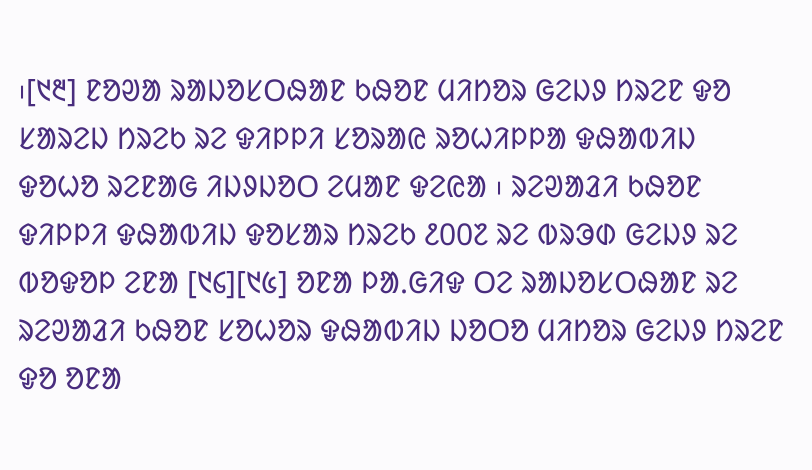᱾[᱑᱓] ᱱᱚᱣᱟ ᱨᱟᱡᱚᱥᱛᱷᱟᱱ ᱠᱷᱚᱱ ᱢᱤᱴᱚᱨ ᱜᱮᱡᱽ ᱴᱨᱮᱱ ᱫᱚ ᱥᱟᱨᱮᱡ ᱴᱨᱮᱠ ᱨᱮ ᱫᱤᱞᱞᱤ ᱥᱚᱨᱟᱭ ᱨᱚᱦᱤᱞᱞᱟ ᱫᱷᱟᱵᱤᱡ ᱫᱚᱦᱚ ᱨᱮᱱᱟᱜ ᱤᱡᱽᱡᱚᱛ ᱮᱢᱟᱱ ᱫᱮᱭᱟ ᱾ ᱨᱮᱣᱟᱲᱤ ᱠᱷᱚᱱ ᱫᱤᱞᱞᱤ ᱫᱷᱟᱵᱤᱡ ᱫᱚᱥᱟᱨ ᱴᱨᱮᱠ ᱒᱐᱐᱗ ᱨᱮ ᱵᱨᱳᱰ ᱜᱮᱡᱽ ᱨᱮ ᱵᱚᱫᱚᱞ ᱮᱱᱟ [᱑᱔][᱑᱕] ᱚᱱᱟ ᱞᱟᱹᱜᱤᱫ ᱛᱮ ᱨᱟᱡᱚᱥᱛᱷᱟᱱ ᱨᱮ ᱨᱮᱣᱟᱲᱤ ᱠᱷᱚᱱ ᱥᱚᱦᱚᱨ ᱫᱷᱟᱵᱤᱡ ᱡᱚᱛᱚ ᱢᱤᱴᱚᱨ ᱜᱮᱡᱽ ᱴᱨᱮᱱ ᱫᱚ ᱚᱱᱟ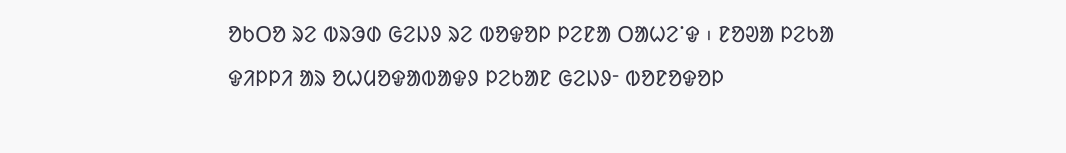ᱚᱠᱛᱚ ᱨᱮ ᱵᱨᱳᱰ ᱜᱮᱡᱽ ᱨᱮ ᱵᱚᱫᱚᱞ ᱞᱮᱱᱟ ᱛᱟᱦᱮᱸᱫ ᱾ ᱱᱚᱣᱟ ᱞᱮᱠᱟ ᱫᱤᱞᱞᱤ ᱟᱨ ᱚᱦᱢᱚᱫᱟᱵᱟᱫᱽ ᱞᱮᱠᱟᱱ ᱜᱮᱡᱽᱼ ᱵᱚᱱᱚᱫᱚᱞ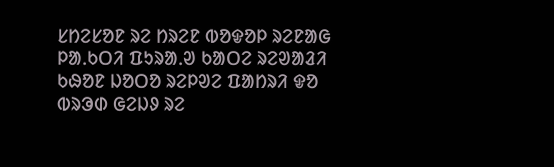ᱥᱴᱮᱥᱚᱱ ᱨᱮ ᱴᱨᱮᱱ ᱵᱚᱫᱚᱞ ᱨᱮᱱᱟᱜ ᱞᱟᱹᱠᱛᱤ ᱯᱩᱨᱟᱹᱣ ᱠᱟᱛᱮ ᱨᱮᱣᱟᱲᱤ ᱠᱷᱚᱱ ᱡᱚᱛᱚ ᱨᱮᱞᱣᱮ ᱯᱟᱴᱨᱤ ᱫᱚ ᱵᱨᱳᱰ ᱜᱮᱡᱽ ᱨᱮ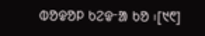ᱵᱚᱫᱚᱞ ᱠᱮᱫᱼᱟ ᱠᱚ ᱾[᱑᱖]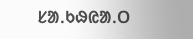ᱥᱟᱹᱠᱷᱭᱟᱹᱛ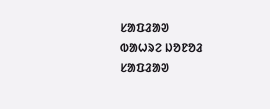ᱥᱟᱯᱲᱟᱣ
ᱵᱟᱦᱨᱮ ᱡᱚᱱᱚᱲ
ᱥᱟᱯᱲᱟᱣ